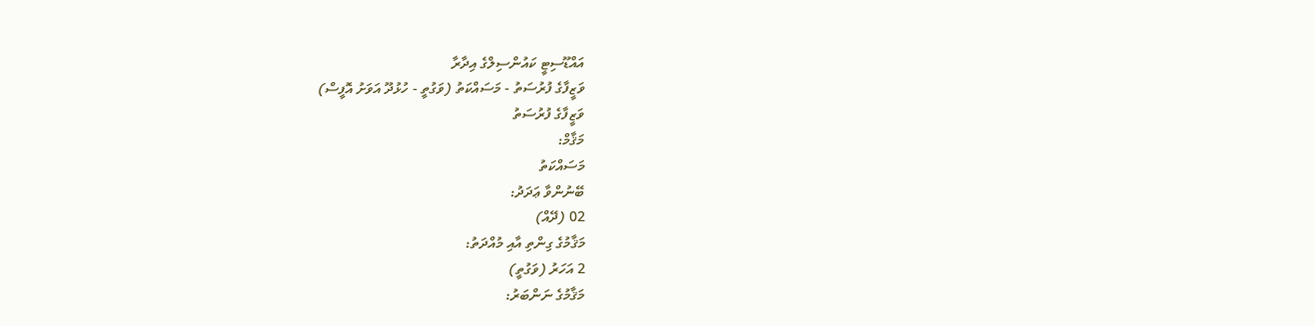އައްޑޫސިޓީ ކައުންސިލްގެ އިދާރާ
ވަޒީފާގެ ފުރުސަތު - މަސައްކަތު (ވަގުތީ - ހުޅުދޫ އަވަށު އޮފީސް)
ވަޒީފާގެ ފުރުސަތު
މަޤާމް:
މަސައްކަތު
ބޭނުންވާ ޢަދަދު:
02 (ދޭއް)
މަޤާމުގެ ގިންތި އާއި މުއްދަތު:
2 އަހަރު (ވަގުތީ)
މަޤާމުގެ ނަންބަރު: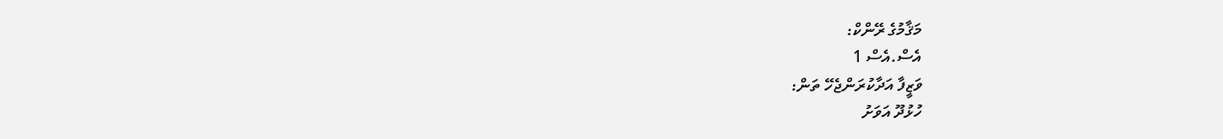މަޤާމުގެ ރޭންކް:
އެސް.އެސް 1
ވަޒީފާ އަދާކުރަންޖެހޭ ތަން:
ހުޅުދޫ އަވަށު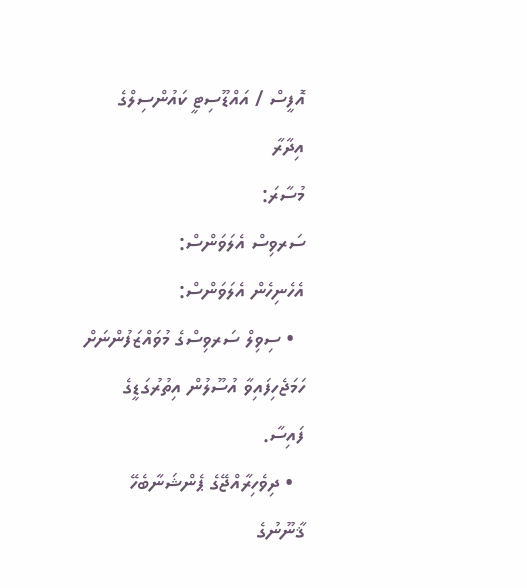އޮފީސް / އައްޑޫސިޓީ ކައުންސިލްގެ އިދާރާ
މުސާރަ:
ސަރވިސް އެލަވަންސް:
އެހެނިހެން އެލަވަންސް:
  • ސިވިލް ސަރވިސްގެ މުވައްޒަފުންނަށް ހަމަޖެހިފައިވާ އުސޫލުން އިތުރުގަޑީގެ ފައިސާ.
  • ދިވެހިރާއްޖޭގެ ޕެންޝަނާބެހޭ ޤާނޫނުގެ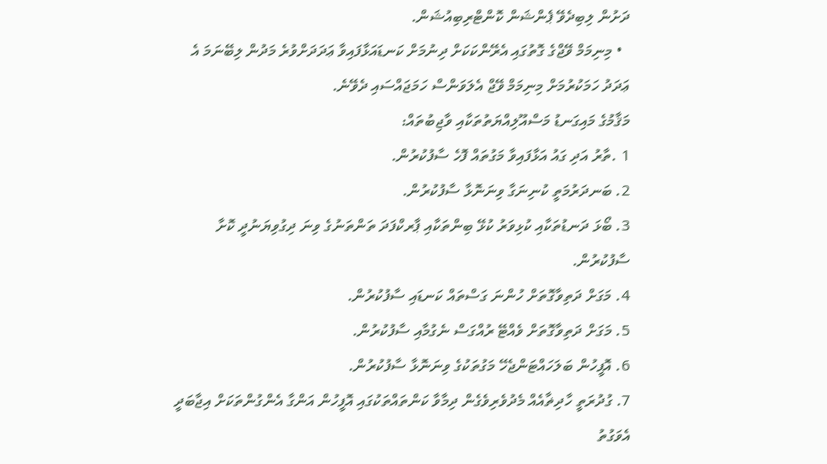ދަށުން ލިބިދެވޭ ޕެންޝަން ކޮންޓްރިބިއުޝަން.
  • މިނިމަމް ވޭޖްގެ ގޮތުގައި އެރޭންކަކަށް ދިނުމަށް ކަނޑައަޅާފައިވާ ޢަދަދަށްވުރެ މަދުން ލިބޭނަމަ އެ ޢަދަދު ހަމަކުރުމަށް މިނިމަމް ވޭޖް އެލަވަންސް ހަމަޖައްސައި ދެވޭނެ.
މަޤާމުގެ މައިގަނޑު މަސްއޫލިއްޔަތުތަކާއި ވާޖިބުތައް:
1 .ތާރު އަދި ގައު އަޅާފައިވާ މަގުތައް ފޮހެ ސާފުކުރުން.
2. ބަނދަރުމަތީ ކުނިނަގާ ވިނަނޮޅާ ސާފުކުރުން.
3. ބޯޅަ ދަނޑުތަކާއި ކުޅިވަރު ކުޅޭ ބިންތަކާއި ޕާރކްފަދަ ތަންތަނުގެ ވިނަ ދިގުވިޔަނުދީ ކޮށާ ސާފުކުރުން.
4. މަގަށް ދަތިވާގޮތަށް ހުންނަ ގަސްތައް ކަނޑައި ސާފުކުރުން.
5. މަގަށް ދަތިވާގޮތަށް ވެއްޓޭ ރުއްގަސް ނެގުމާއި ސާފުކުރުން.
6. އޮފީހުން ބަލަހައްޓަންޖެހޭ މަގުތަކުގެ ވިނަނޮޅާ ސާފުކުރުން.
7. ގުދުރަތީ ހާދިޡާއެއް މެދުވެރިވެގެން ދިމާވާ ކަންތައްތަކުގައި އޮފީހުން އަންގާ އެންގުންތަކަށް އިޖާބަދީ އެވަގުތު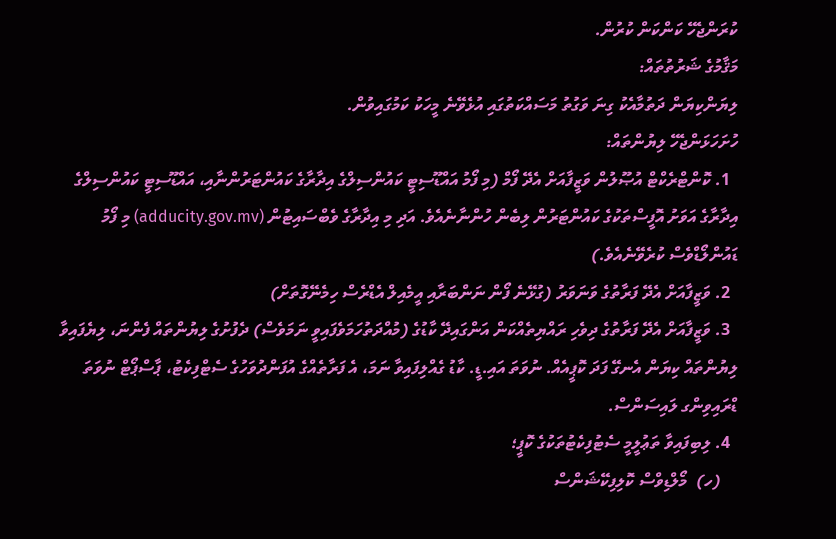ކުރަންޖެހޭ ކަންކަން ކުރުން.
މަޤާމުގެ ޝަރުތުތައް:
ލިޔަންކިޔަން ދަތުމާއެކު ގިނަ ވަގުތު މަސައްކަތުގައި އުޅެވޭނެ މީހަކު ކަމުގައިވުން.
ހުށަހަޅަންޖެހޭ ލިޔުންތައް:
  1. ކޮންޓްރެކްޓް އުޞޫލުން ވަޒީފާއަށް އެދޭ ފޯމް (މި ފޯމު އައްޑޫސިޓީ ކައުންސިލްގެ އިދާރާގެ ކައުންޓަރުންނާއި، އައްޑޫސިޓީ ކައުންސިލްގެ އިދާރާގެ އަވަށު އޮފީސްތަކުގެ ކައުންޓަރުން ލިބެން ހުންނާނެއެވެ. އަދި މި އިދާރާގެ ވެބްސައިޓުން (adducity.gov.mv) މި ފޯމު ޑައުންލޯޑްވެސް ކުރެވޭނެއެވެ.)
  2. ވަޒީފާއަށް އެދޭ ފަރާތުގެ ވަނަވަރު (ގުޅޭނެ ފޯން ނަންބަރާއި އީމެއިލް އެޑްރެސް ހިމެނޭގޮތަށް)
  3. ވަޒީފާއަށް އެދޭ ފަރާތުގެ ދިވެހި ރައްޔިތެއްކަން އަންގައިދޭ ކާޑުގެ (މުއްދަތުހަމަވެފައިވީ ނަމަވެސް) ދެފުށުގެ ލިޔުންތައް ފެންނަ، ލިޔެފައިވާ ލިޔުންތައް ކިޔަން އެނގޭ ފަދަ ކޮޕީއެއް. ނުވަތަ އައި.ޑީ. ކާޑު ގެއްލިފައިވާ ނަމަ، އެ ފަރާތެއްގެ އުފަންދުވަހުގެ ސެޓްފިކެޓު، ޕާސްޕޯޓް ނުވަތަ ޑްރައިވިންގ ލައިސަންސް.
  4. ލިބިފައިވާ ތަޢުލީމީ ސެޓުފިކެޓުތަކުގެ ކޮޕީ؛
    (ހ)  މޯލްޑިވްސް ކޮލިފިކޭޝަންސް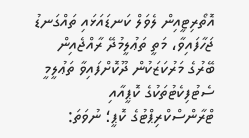އޮތޯރިޓީއިން ލެވަލް ކަނޑައަޅައި ތައްގަނޑު ޖަހާފައިވާ، މަތީ ތަޢުލީމުދޭ ރާއްޖެއިން ބޭރުގެ މަރުކަޒަކުން ދޫކޮށްފައިވާ ތަޢުލީމީ ސެޓުފިކެޓުތަކުގެ ކޮޕީއާއި ޓްރާންސްކްރިޕްޓުގެ ކޮޕީ؛ ނުވަތަ: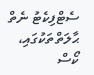ސެޓްފިކެޓު ނެތް ޙާލަތްތަކުގައި، ކޯސް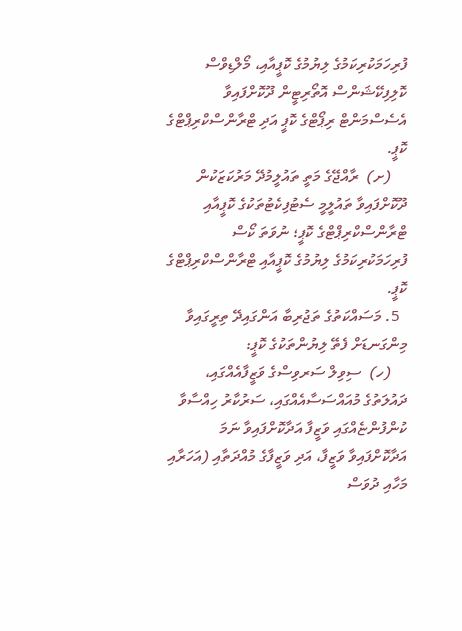ފުރިހަމަކުރިކަމުގެ ލިޔުމުގެ ކޮޕީއާއި، މޯލްޑިވްސް ކޮލިފިކޭޝަންސް އޮތޯރިޓީން ދޫކޮށްފައިވާ އެސެސްމަންޓް ރިޕޯޓްގެ ކޮޕީ އަދި ޓްރާންސްކްރިޕްޓްގެ ކޮޕީ.
    (ށ)  ރާއްޖޭގެ މަތީ ތައުލީމުދޭ މަރުކަޒަކުން ދޫކޮށްފައިވާ ތައުލީމީ ސެޓުފިކެޓުތަކުގެ ކޮޕީއާއި ޓްރާންސްކްރިޕްޓްގެ ކޮޕީ؛ ނުވަތަ ކޯސް ފުރިހަމަކުރިކަމުގެ ލިޔުމުގެ ކޮޕީއާއި ޓްރާންސްކްރިޕްޓްގެ ކޮޕީ.
  5. މަސައްކަތުގެ ތަޖުރިބާ އަންގައިދޭ ތިރީގައިވާ މިންގަނޑަށް ފެތޭ ލިޔުންތަކުގެ ކޮޕީ:
    (ހ)  ސިވިލް ސަރވިސްގެ ވަޒީފާއެއްގައި، ދައުލަތުގެ މުއައްސަސާއެއްގައި، ސަރުކާރު ހިއްސާވާ ކުންފުންޏެއްގައި ވަޒީފާ އަދާކޮށްފައިވާ ނަމަ އަދާކޮށްފައިވާ ވަޒީފާ، އަދި ވަޒީފާގެ މުއްދަތާއި (އަހަރާއި މަހާއި ދުވަސް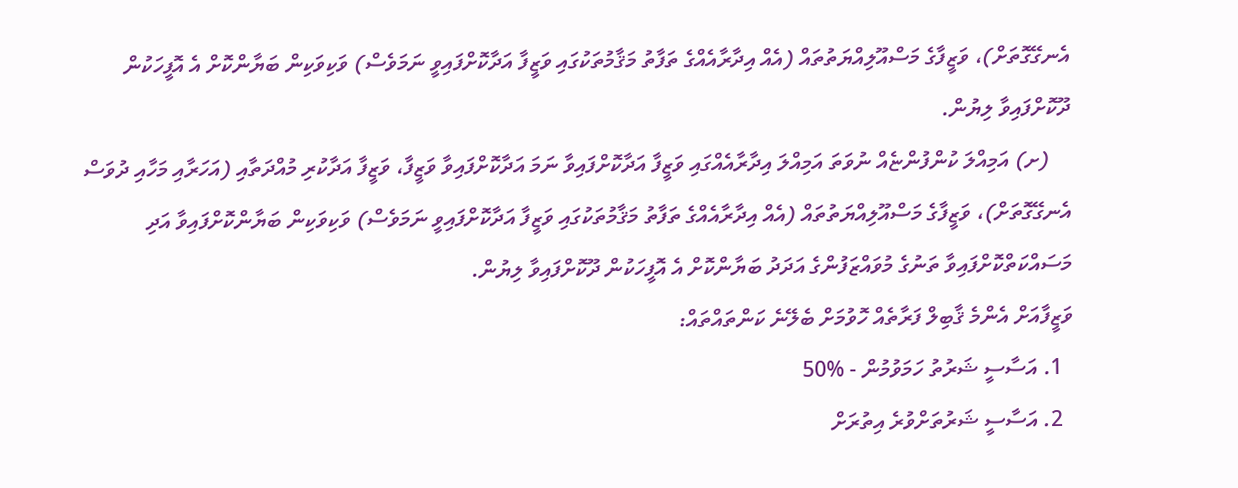އެނގޭގޮތަށް)، ވަޒީފާގެ މަސްއޫލިއްޔަތުތައް (އެއް އިދާރާއެއްގެ ތަފާތު މަޤާމުތަކުގައި ވަޒީފާ އަދާކޮށްފައިވީ ނަމަވެސް) ވަކިވަކިން ބަޔާންކޮށް އެ އޮފީހަކުން ދޫކޮށްފައިވާ ލިޔުން.
    (ށ) އަމިއްލަ ކުންފުންޏެއް ނުވަތަ އަމިއްލަ އިދާރާއެއްގައި ވަޒީފާ އަދާކޮށްފައިވާ ނަމަ އަދާކޮށްފައިވާ ވަޒީފާ، ވަޒީފާ އަދާކުރި މުއްދަތާއި (އަހަރާއި މަހާއި ދުވަސް އެނގޭގޮތަށް)، ވަޒީފާގެ މަސްއޫލިއްޔަތުތައް (އެއް އިދާރާއެއްގެ ތަފާތު މަޤާމުތަކުގައި ވަޒީފާ އަދާކޮށްފައިވީ ނަމަވެސް) ވަކިވަކިން ބަޔާންކޮށްފައިވާ އަދި މަސައްކަތްކޮށްފައިވާ ތަނުގެ މުވައްޒަފުންގެ އަދަދު ބަޔާންކޮށް އެ އޮފީހަކުން ދޫކޮށްފައިވާ ލިޔުން.
ވަޒީފާއަށް އެންމެ ޤާބިލް ފަރާތެއް ހޮވުމަށް ބެލޭނެ ކަންތައްތައް:
  1. އަސާސީ ޝަރުތު ހަމަވުމުން - %50
  2. އަސާސީ ޝަރުތަށްވުރެ އިތުރަށް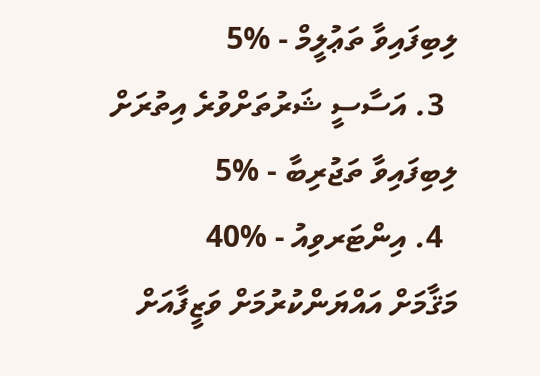ލިބިފައިވާ ތަޢުލީމް - %5
  3. އަސާސީ ޝަރުތަށްވުރެ އިތުރަށް ލިބިފައިވާ ތަޖުރިބާ - %5
  4. އިންޓަރވިއު - %40
މަޤާމަށް އައްޔަންކުރުމަށް ވަޒީފާއަށް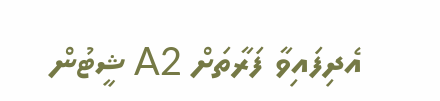އެދިފައިވާ ފަރާތަށް A2 ޝީޓުން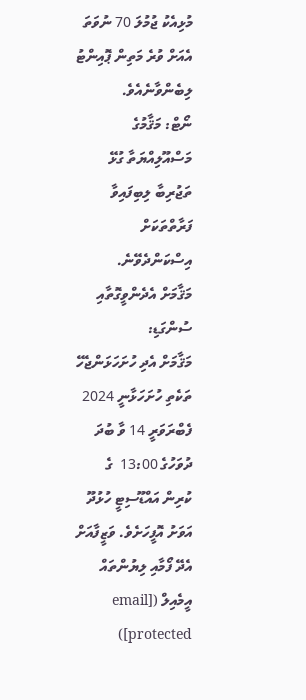މުޅިއެކު ޖުމުލަ 70 ނުވަތަ އެއަށް ވުރެ މަތިން ޕޮއިންޓު ލިބެންވާނެއެވެ.
ނޯޓް: މަޤާމުގެ މަސްއޫލިއްޔަތާ ގުޅޭ ތަޖުރިބާ ލިބިފައިވާ ފަރާތްތަކަށް އިސްކަންދެވޭނެ.
މަޤާމަށް އެދެންވީގޮތާއި ސުންގަޑި:
މަޤާމަށް އެދި ހުށަހަޅަންޖެހޭ ތަކެތި ހުށަހަޅާނީ 2024 ފެބްރަވަރީ 14 ވާ ބުދަ ދުވަހުގެ 13:00  ގެ  ކުރިން އައްޑޫސިޓީ ހުޅުދޫ އަވަށު އޮފީހަށެވެ. ވަޒީފާއަށް އެދޭ ފޯމާއި ލިޔުންތައް އީމެއިލް ([email protected])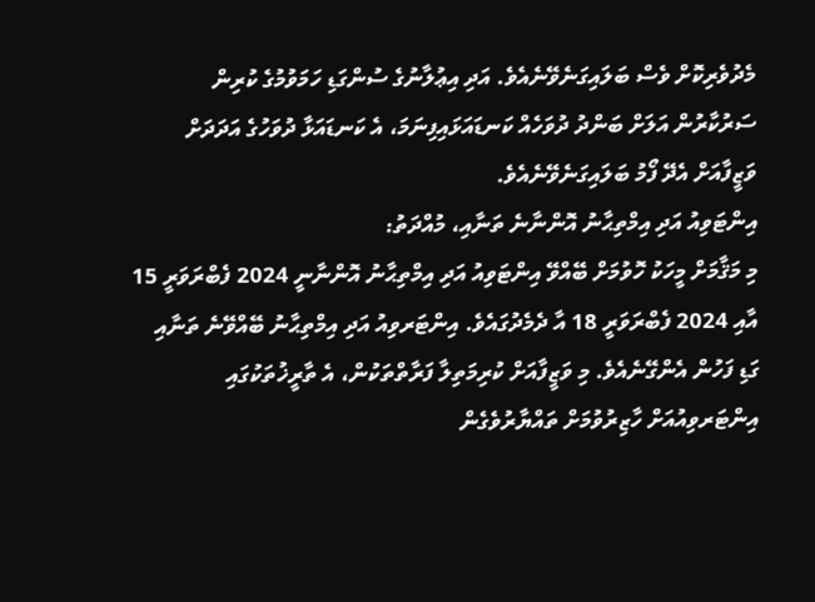މެދުވެރިކޮށް ވެސް ބަލައިގަނެވޭނެއެވެ. އަދި އިޢުލާނުގެ ސުންގަޑި ހަމަވުމުގެ ކުރިން ސަރުކާރުން އަލަށް ބަންދު ދުވަހެއް ކަނޑައަޅައިފިނަމަ، އެ ކަނޑައަޅާ ދުވަހުގެ އަދަދަށް ވަޒީފާއަށް އެދޭ ފޯމު ބަލައިގަނެވޭނެއެވެ.
އިންޓަވިއު އަދި އިމްތިޙާނު އޮންނާނެ ތަނާއި، މުއްދަތު:
މި މަޤާމަށް މީހަކު ހޮވުމަށް ބޭއްވޭ އިންޓަވިއު އަދި އިމްތިޙާނު އޮންނާނީ 2024 ފެބްރަވަރީ 15 އާއި 2024 ފެބްރަވަރީ 18 އާ ދެމެދުގައެވެ. އިންޓަރވިއު އަދި އިމްތިޙާނު ބޭއްވޭނެ ތަނާއި ގަޑި ފަހުން އެންގޭނެއެވެ. މި ވަޒީފާއަށް ކުރިމަތިލާ ފަރާތްތަކުން، އެ ތާރީޚުތަކުގައި އިންޓަރވިއުއަށް ހާޒިރުވުމަށް ތައްޔާރުވެގެން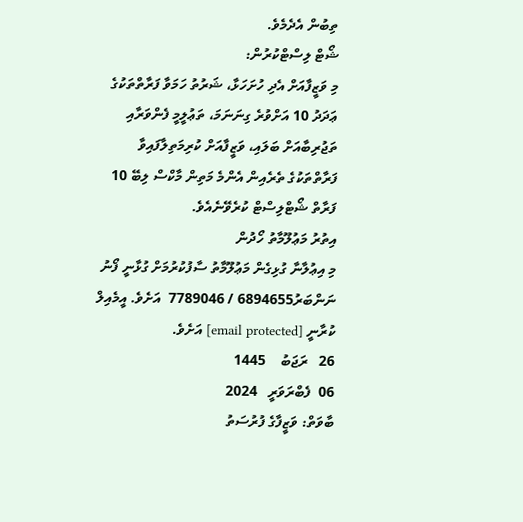ތިބުން އެދެމެވެ.
ޝޯޓް ލިސްޓްކުރުން:
މި ވަޒީފާއަށް އެދި ހުށަހަޅާ، ޝަރުތު ހަމަވާ ފަރާތްތަކުގެ ޢަދަދު 10 އަށްވުރެ ގިނަނަމަ، ތަޢުލީމީ ފެންވަރާއި ތަޖުރިބާއަށް ބަލައި، ވަޒީފާއަށް ކުރިމަތިލާފައިވާ ފަރާތްތަކުގެ ތެރެއިން އެންމެ މަތިން މާކްސް ލިބޭ 10 ފަރާތް ޝޯޓްލިސްޓް ކުރެވޭނެއެވެ.
އިތުރު މަޢުލޫމާތު ހޯދުން
މި އިޢުލާނާ ގުޅިގެން މަޢުލޫމާތު ސާފުކުރުމަށް ގުޅާނީ ފޯނު ނަންބަރު6894655 / 7789046  އަށެވެ. އީމެއިލް ކުރާނީ [email protected] އަށެވެ.
26   ރަޖަބު    1445
06  ފެބްރަވަރީ   2024
ބާވަތް: ވަޒީފާގެ ފުރުސަތު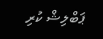ޕަބްލިޝް ކުރި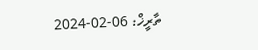ތާރީޚް: 06-02-2024